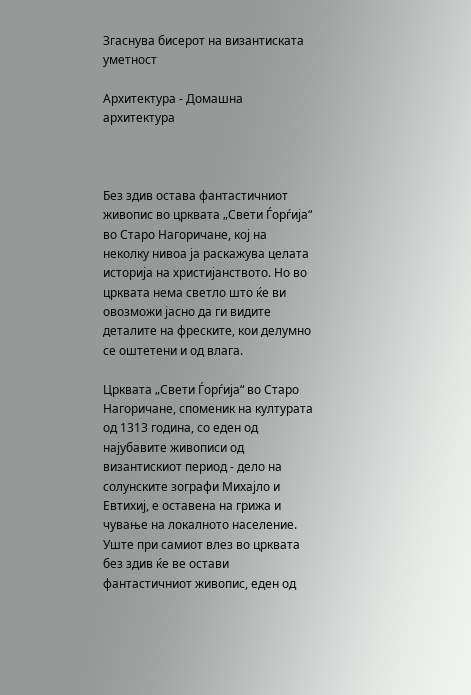Згаснува бисерот на византиската уметност

Архитектура - Домашна архитектура



Без здив остава фантастичниот живопис во црквата „Свети Ѓорѓија“ во Старо Нагоричане, кој на неколку нивоа ја раскажува целата историја на христијанството. Но во црквата нема светло што ќе ви овозможи јасно да ги видите деталите на фреските, кои делумно се оштетени и од влага.

Црквата „Свети Ѓорѓија“ во Старо Нагоричане, споменик на културата од 1313 година, со еден од најубавите живописи од византискиот период - дело на солунските зографи Михајло и Евтихиј, е оставена на грижа и чување на локалното население. Уште при самиот влез во црквата без здив ќе ве остави фантастичниот живопис, еден од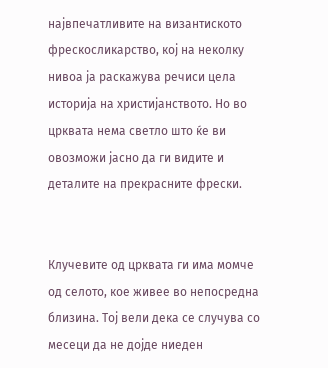највпечатливите на византиското фрескосликарство, кој на неколку нивоа ја раскажува речиси цела историја на христијанството. Но во црквата нема светло што ќе ви овозможи јасно да ги видите и деталите на прекрасните фрески.


Клучевите од црквата ги има момче од селото, кое живее во непосредна близина. Тој вели дека се случува со месеци да не дојде ниеден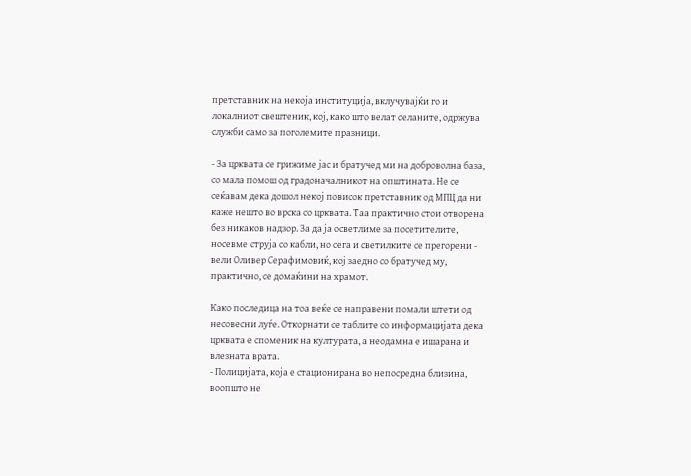претставник на некоја институција, вклучувајќи го и локалниот свештеник, кој, како што велат селаните, одржува служби само за поголемите празници.

- За црквата се грижиме јас и братучед ми на доброволна база, со мала помош од градоначалникот на општината. Не се сеќавам дека дошол некој повисок претставник од МПЦ да ни каже нешто во врска со црквата. Таа практично стои отворена без никаков надзор. За да ја осветлиме за посетителите, носевме струја со кабли, но сега и светилките се прегорени - вели Оливер Серафимовиќ, кој заедно со братучед му, практично, се домаќини на храмот.

Како последица на тоа веќе се направени помали штети од несовесни луѓе. Откорнати се таблите со информацијата дека црквата е споменик на културата, а неодамна е ишарана и влезната врата.
- Полицијата, која е стационирана во непосредна близина, воопшто не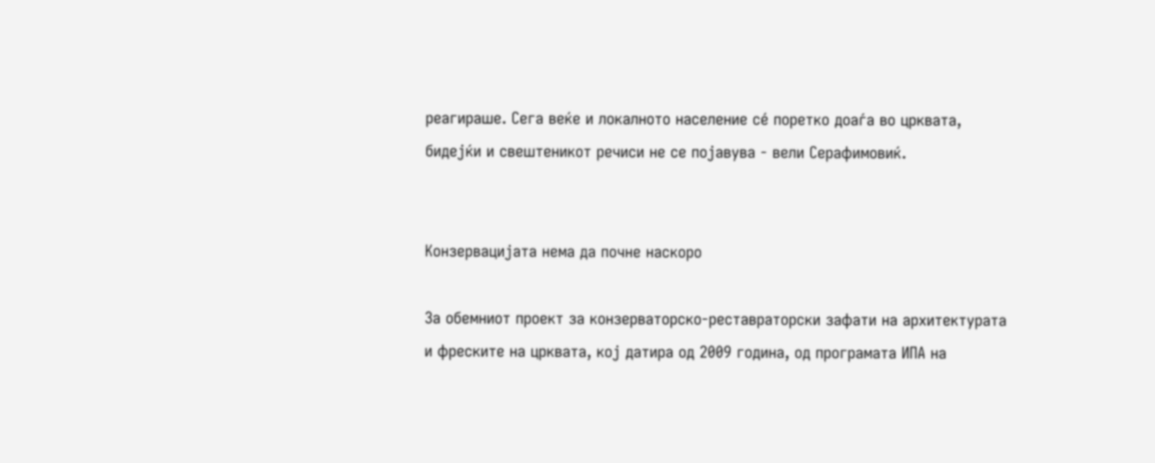реагираше. Сега веќе и локалното население сé поретко доаѓа во црквата, бидејќи и свештеникот речиси не се појавува - вели Серафимовиќ.


Конзервацијата нема да почне наскоро

За обемниот проект за конзерваторско-реставраторски зафати на архитектурата и фреските на црквата, кој датира од 2009 година, од програмата ИПА на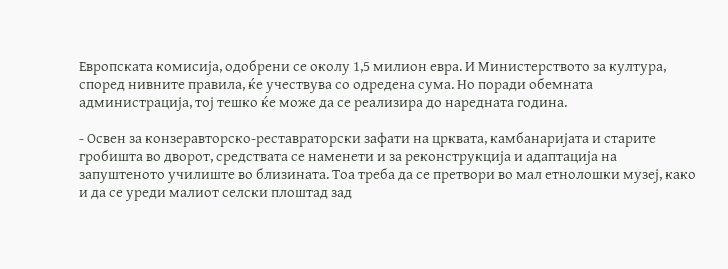Европската комисија, одобрени се околу 1,5 милион евра. И Министерството за култура, според нивните правила, ќе учествува со одредена сума. Но поради обемната администрација, тој тешко ќе може да се реализира до наредната година.

- Освен за конзеравторско-реставраторски зафати на црквата, камбанаријата и старите гробишта во дворот, средствата се наменети и за реконструкција и адаптација на запуштеното училиште во близината. Тоа треба да се претвори во мал етнолошки музеј, како и да се уреди малиот селски плоштад зад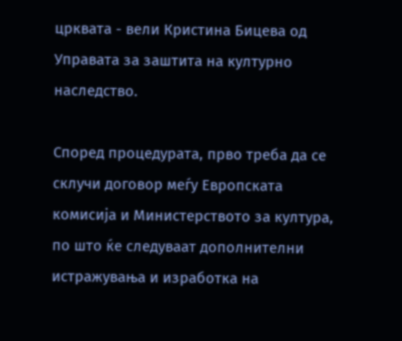црквата - вели Кристина Бицева од Управата за заштита на културно наследство.

Според процедурата, прво треба да се склучи договор меѓу Европската комисија и Министерството за култура, по што ќе следуваат дополнителни истражувања и изработка на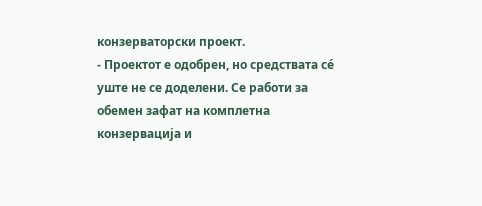конзерваторски проект.
- Проектот е одобрен, но средствата сé уште не се доделени. Се работи за обемен зафат на комплетна конзервација и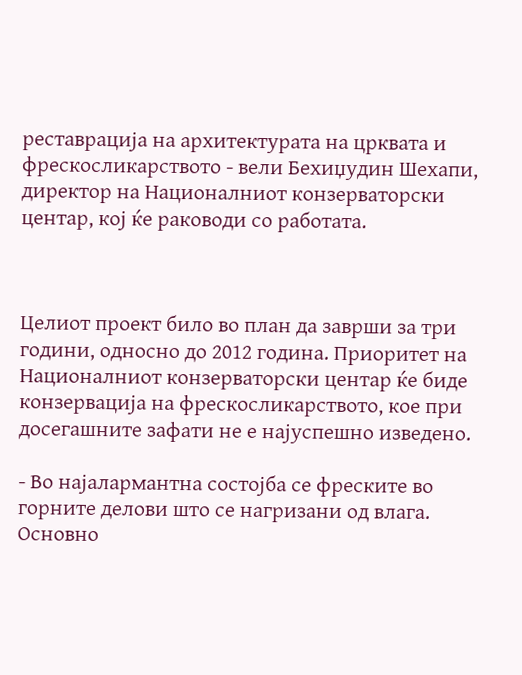реставрација на архитектурата на црквата и фрескосликарството - вели Бехиџудин Шехапи, директор на Националниот конзерваторски центар, кој ќе раководи со работата.



Целиот проект било во план да заврши за три години, односно до 2012 година. Приоритет на Националниот конзерваторски центар ќе биде конзервација на фрескосликарството, кое при досегашните зафати не е најуспешно изведено.

- Во најалармантна состојба се фреските во горните делови што се нагризани од влага. Основно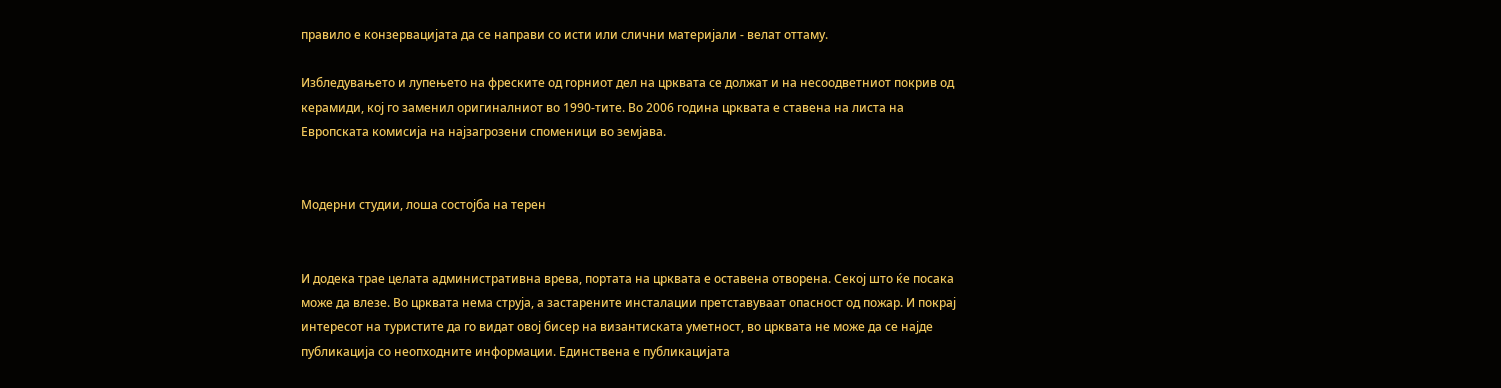правило е конзервацијата да се направи со исти или слични материјали - велат оттаму.

Избледувањето и лупењето на фреските од горниот дел на црквата се должат и на несоодветниот покрив од керамиди, кој го заменил оригиналниот во 1990-тите. Во 2006 година црквата е ставена на листа на Европската комисија на најзагрозени споменици во земјава.


Модерни студии, лоша состојба на терен


И додека трае целата административна врева, портата на црквата е оставена отворена. Секој што ќе посака може да влезе. Во црквата нема струја, а застарените инсталации претставуваат опасност од пожар. И покрај интересот на туристите да го видат овој бисер на византиската уметност, во црквата не може да се најде публикација со неопходните информации. Единствена е публикацијата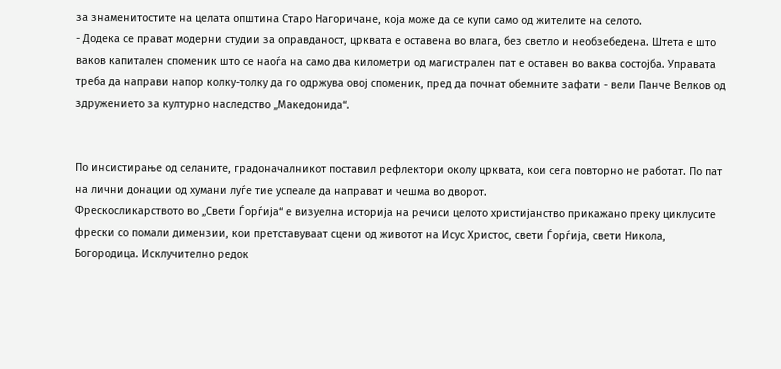за знаменитостите на целата општина Старо Нагоричане, која може да се купи само од жителите на селото.
- Додека се прават модерни студии за оправданост, црквата е оставена во влага, без светло и необзебедена. Штета е што ваков капитален споменик што се наоѓа на само два километри од магистрален пат е оставен во ваква состојба. Управата треба да направи напор колку-толку да го одржува овој споменик, пред да почнат обемните зафати - вели Панче Велков од здружението за културно наследство „Македонида“.


По инсистирање од селаните, градоначалникот поставил рефлектори околу црквата, кои сега повторно не работат. По пат на лични донации од хумани луѓе тие успеале да направат и чешма во дворот.
Фрескосликарството во „Свети Ѓорѓија“ е визуелна историја на речиси целото христијанство прикажано преку циклусите фрески со помали димензии, кои претставуваат сцени од животот на Исус Христос, свети Ѓорѓија, свети Никола, Богородица. Исклучително редок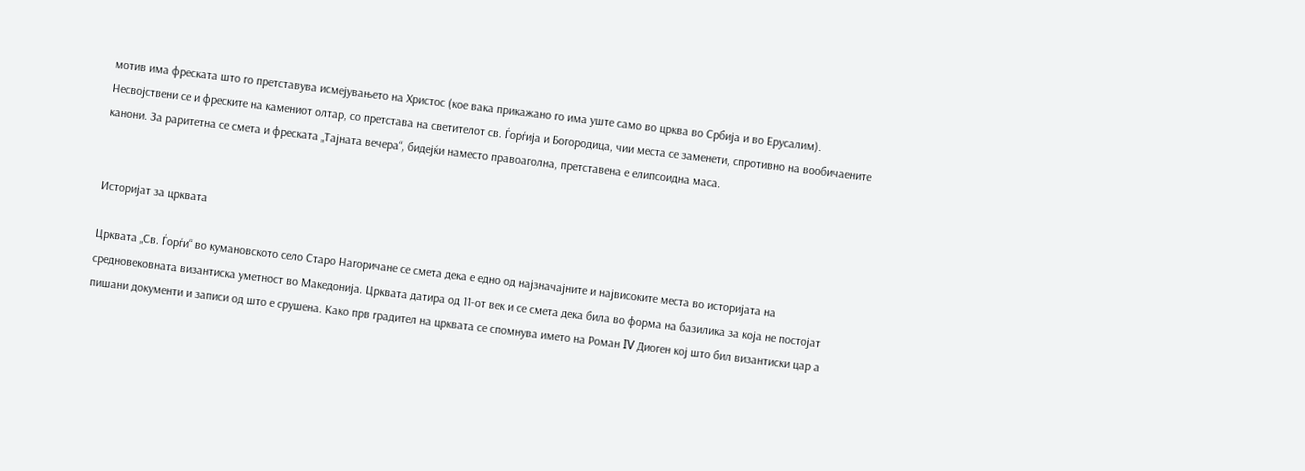мотив има фреската што го претставува исмејувањето на Христос (кое вака прикажано го има уште само во црква во Србија и во Ерусалим). Несвојствени се и фреските на камениот олтар, со претстава на светителот св. Ѓорѓија и Богородица, чии места се заменети, спротивно на вообичаените канони. За раритетна се смета и фреската „Тајната вечера“, бидејќи наместо правоаголна, претставена е елипсоидна маса.


Историјат за црквата

Црквата „Св. Ѓорѓи“ во кумановското село Старо Нагоричане се смета дека е едно од најзначајните и највисоките места во историјата на средновековната византиска уметност во Македонија. Црквата датира од 11-от век и се смета дека била во форма на базилика за која не постојат пишани документи и записи од што е срушена. Како прв градител на црквата се спомнува името на Роман IV Диоген кој што бил византиски цар а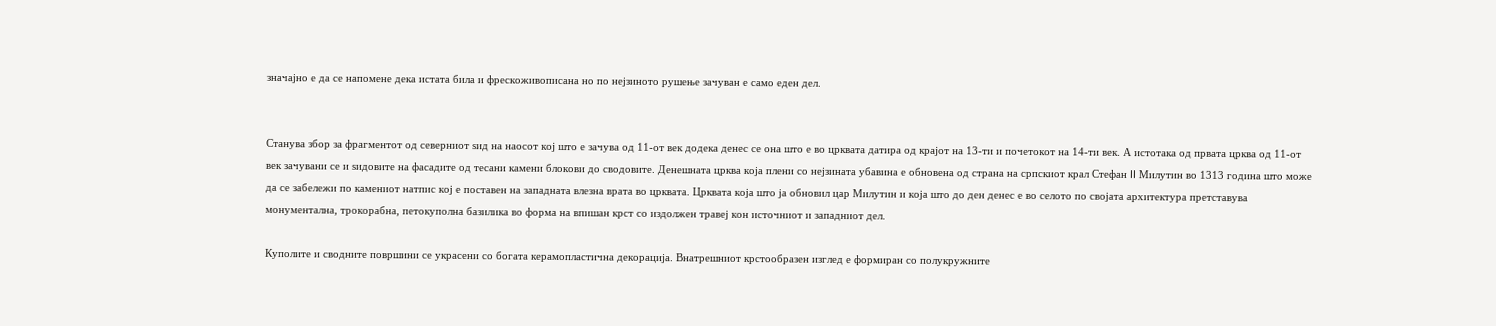значајно е да се напомене дека истата била и фрескоживописана но по нејзиното рушење зачуван е само еден дел.


Станува збор за фрагментот од северниот ѕид на наосот кој што е зачува од 11-от век додека денес се она што е во црквата датира од крајот на 13-ти и почетокот на 14-ти век. А истотака од првата црква од 11-от век зачувани се и ѕидовите на фасадите од тесани камени блокови до сводовите. Денешната црква која плени со нејзината убавина е обновена од страна на српскиот крал Стефан II Милутин во 1313 година што може да се забележи по камениот натпис кој е поставен на западната влезна врата во црквата. Црквата која што ја обновил цар Милутин и која што до ден денес е во селото по својата архитектура претставува монументална, трокорабна, петокуполна базилика во форма на впишан крст со издолжен травеј кон источниот и западниот дел.

Куполите и сводните површини се украсени со богата керамопластична декорација. Внатрешниот крстообразен изглед е формиран со полукружните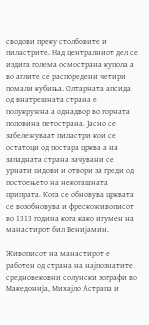сводови преку столбовите и пиластрите. Над централниот дел се издига голема осмострана купола а во аглите се распоредени четири помали кубиња. Олтарната апсида од внатрешната страна е полукружна а однадвор во горната половина петострана. Јасно се забележуваат пиластри кои се остатоци од постара црква а на западната страна зачувани се урнати ѕидови и отвори за греди од постоењето на некогашната припрата. Кога се обновува црквата се возобновува и фрескоживописот во 1313 година кога како игумен на манастирот бил Венијамин.

Живописот на манастирот е работен од страна на најпознатите средновековни солунски зографи во Македонија, Михајло Астрапа и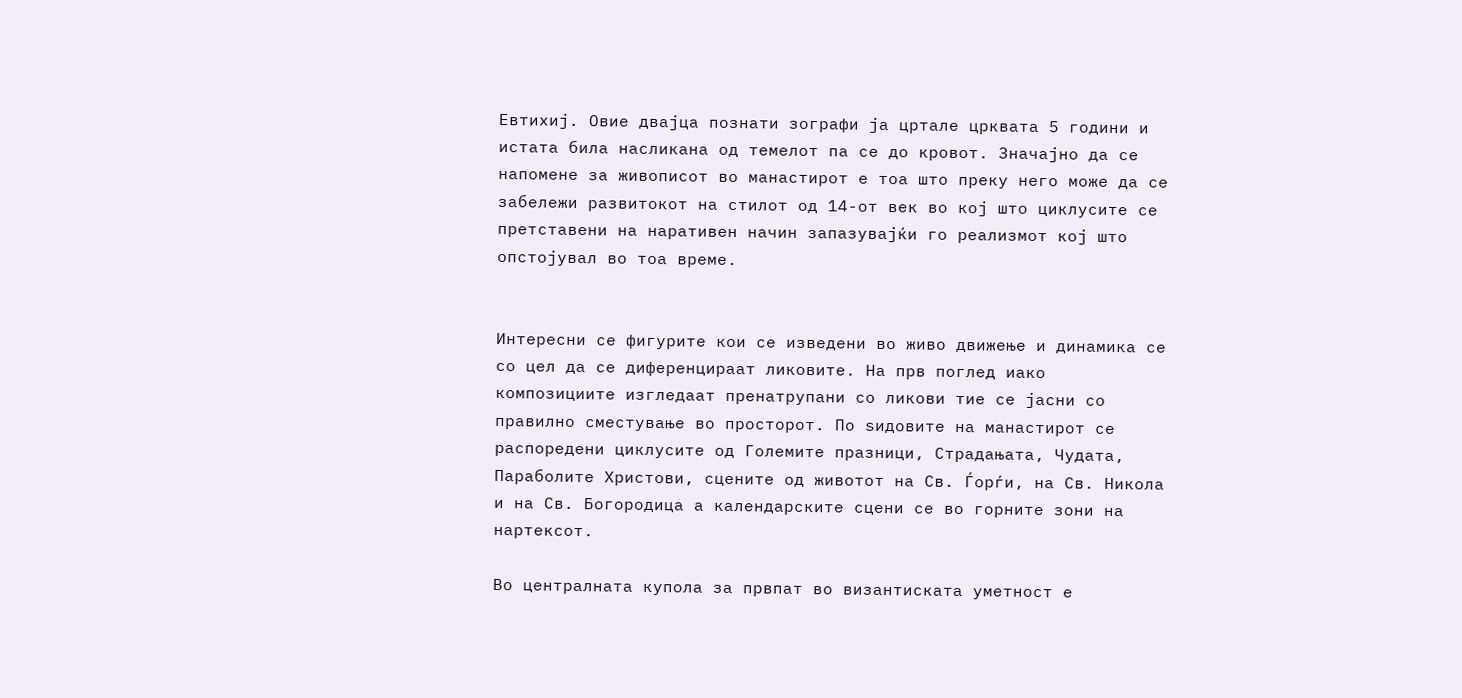Евтихиј. Овие двајца познати зографи ја цртале црквата 5 години и истата била насликана од темелот па се до кровот. Значајно да се напомене за живописот во манастирот е тоа што преку него може да се забележи развитокот на стилот од 14-от век во кој што циклусите се претставени на наративен начин запазувајќи го реализмот кој што опстојувал во тоа време.


Интересни се фигурите кои се изведени во живо движење и динамика се со цел да се диференцираат ликовите. На прв поглед иако композициите изгледаат пренатрупани со ликови тие се јасни со правилно сместување во просторот. По ѕидовите на манастирот се распоредени циклусите од Големите празници, Страдањата, Чудата, Параболите Христови, сцените од животот на Св. Ѓорѓи, на Св. Никола и на Св. Богородица а календарските сцени се во горните зони на нартексот.

Во централната купола за првпат во византиската уметност е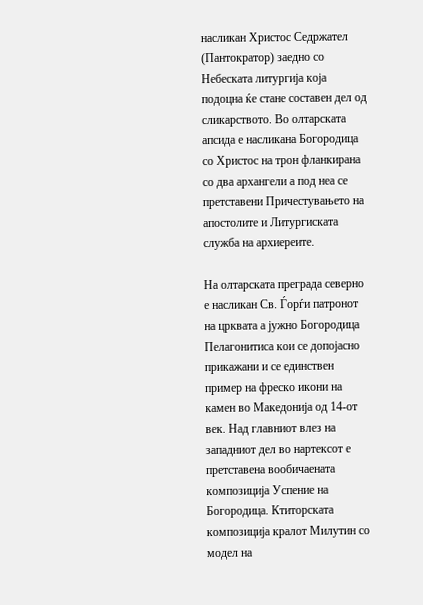насликан Христос Седржател (Пантократор) заедно со Небеската литургија која подоцна ќе стане составен дел од сликарството. Во олтарската апсида е насликана Богородица со Христос на трон фланкирана со два архангели а под неа се претставени Причестувањето на апостолите и Литургиската служба на архиереите.

На олтарската преграда северно е насликан Св. Ѓорѓи патронот на црквата а јужно Богородица Пелагонитиса кои се допојасно прикажани и се единствен пример на фреско икони на камен во Македонија од 14-от век. Над главниот влез на западниот дел во нартексот е претставена вообичаената композиција Успение на Богородица. Ктиторската композиција кралот Милутин со модел на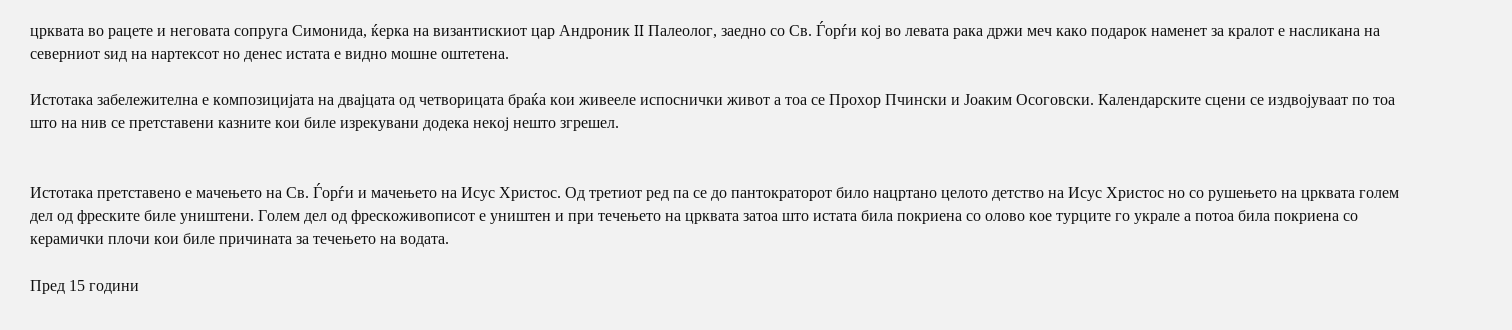црквата во рацете и неговата сопруга Симонида, ќерка на византискиот цар Андроник II Палеолог, заедно со Св. Ѓорѓи кој во левата рака држи меч како подарок наменет за кралот е насликана на северниот ѕид на нартексот но денес истата е видно мошне оштетена.

Истотака забележителна е композицијата на двајцата од четворицата браќа кои живееле испоснички живот а тоа се Прохор Пчински и Јоаким Осоговски. Календарските сцени се издвојуваат по тоа што на нив се претставени казните кои биле изрекувани додека некој нешто згрешел.


Истотака претставено е мачењето на Св. Ѓорѓи и мачењето на Исус Христос. Од третиот ред па се до пантократорот било нацртано целото детство на Исус Христос но со рушењето на црквата голем дел од фреските биле уништени. Голем дел од фрескоживописот е уништен и при течењето на црквата затоа што истата била покриена со олово кое турците го украле а потоа била покриена со керамички плочи кои биле причината за течењето на водата.

Пред 15 години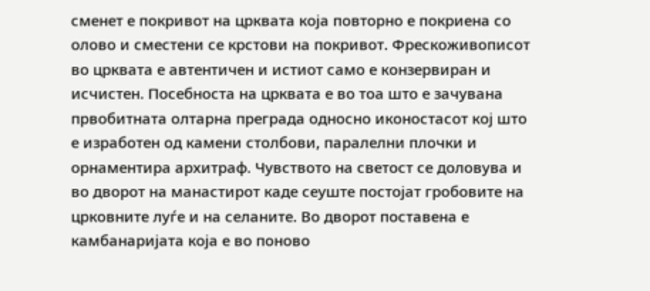сменет е покривот на црквата која повторно е покриена со олово и сместени се крстови на покривот. Фрескоживописот во црквата е автентичен и истиот само е конзервиран и исчистен. Посебноста на црквата е во тоа што е зачувана првобитната олтарна преграда односно иконостасот кој што е изработен од камени столбови, паралелни плочки и орнаментира архитраф. Чувството на светост се доловува и во дворот на манастирот каде сеуште постојат гробовите на црковните луѓе и на селаните. Во дворот поставена е камбанаријата која е во поново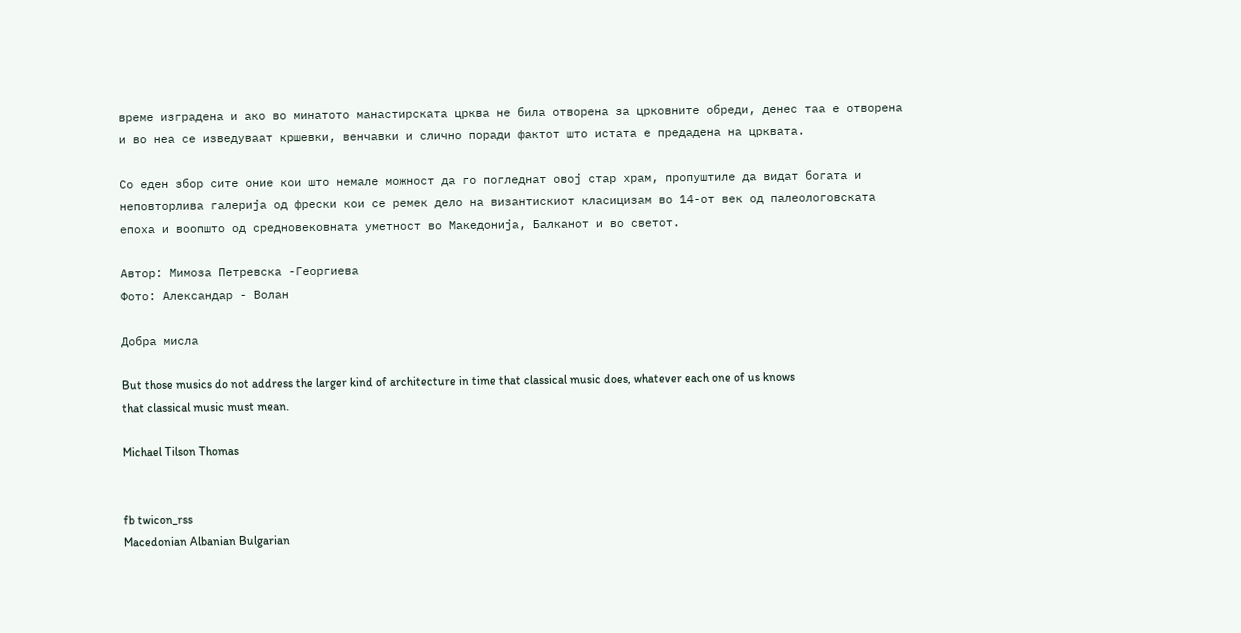време изградена и ако во минатото манастирската црква не била отворена за црковните обреди, денес таа е отворена и во неа се изведуваат кршевки, венчавки и слично поради фактот што истата е предадена на црквата.

Со еден збор сите оние кои што немале можност да го погледнат овој стар храм, пропуштиле да видат богата и неповторлива галерија од фрески кои се ремек дело на византискиот класицизам во 14-от век од палеологовската епоха и воопшто од средновековната уметност во Македонија, Балканот и во светот.

Автор: Мимоза Петревска -Георгиева
Фото: Александар - Волан

Добра мисла

But those musics do not address the larger kind of architecture in time that classical music does, whatever each one of us knows that classical music must mean.

Michael Tilson Thomas


fb twicon_rss
Macedonian Albanian Bulgarian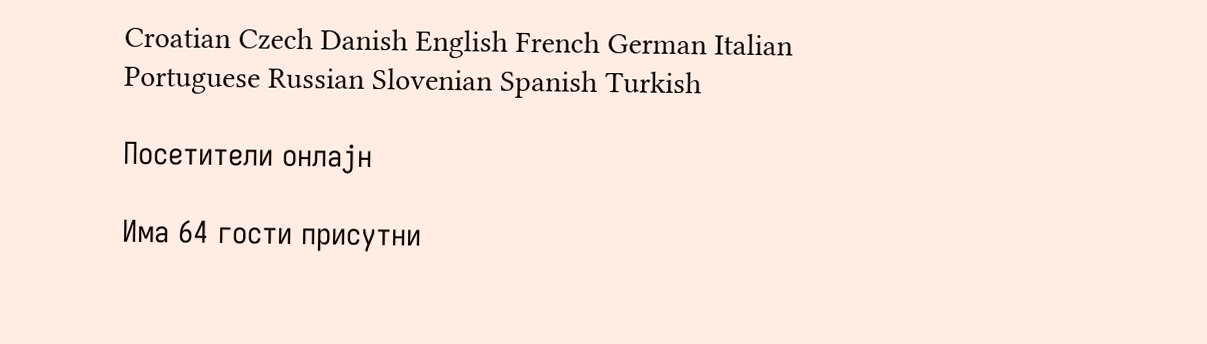Croatian Czech Danish English French German Italian Portuguese Russian Slovenian Spanish Turkish

Посетители онлајн

Има 64 гости присутни